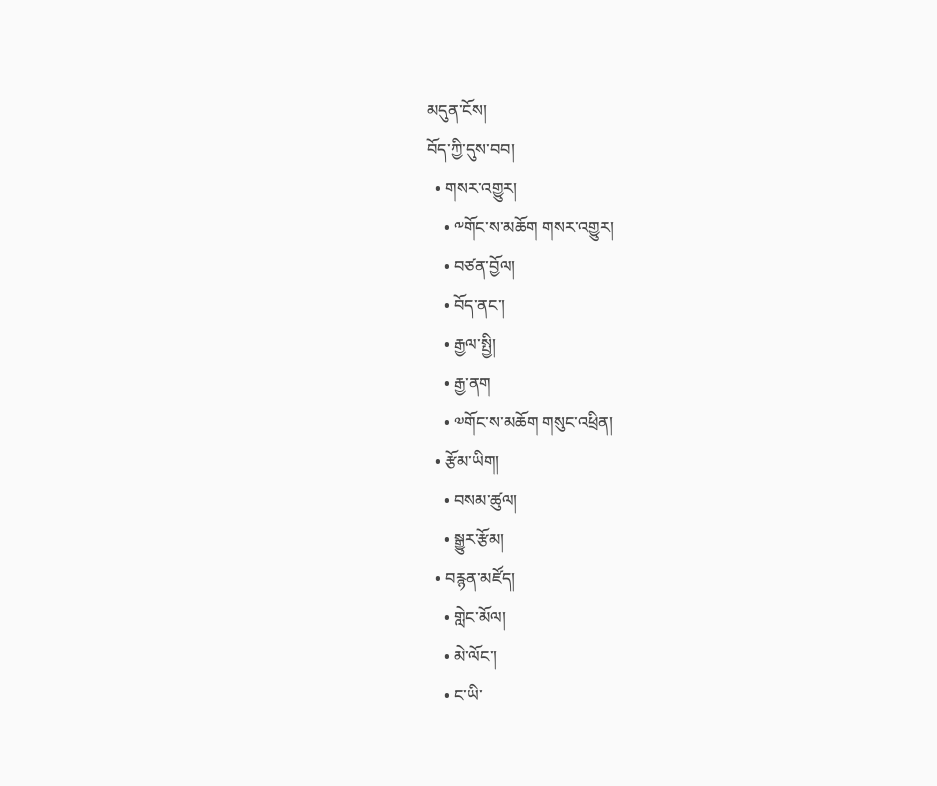མདུན་ངོས།
བོད་ཀྱི་དུས་བབ།
  • གསར་འགྱུར།
    • ༸གོང་ས་མཆོག གསར་འགྱུར།
    • བཙན་བྱོལ།
    • བོད་ནང་།
    • རྒྱལ་སྤྱི།
    • རྒྱ་ནག
    • ༧གོང་ས་མཆོག གསུང་འཕྲིན།
  • རྩོམ་ཡིག།
    • བསམ་ཚུལ།
    • སྒྱུར་རྩོམ།
  • བརྙན་མཛོད།
    • གླེང་མོལ།
    • མེ་ལོང་།
    • ང་ཡི་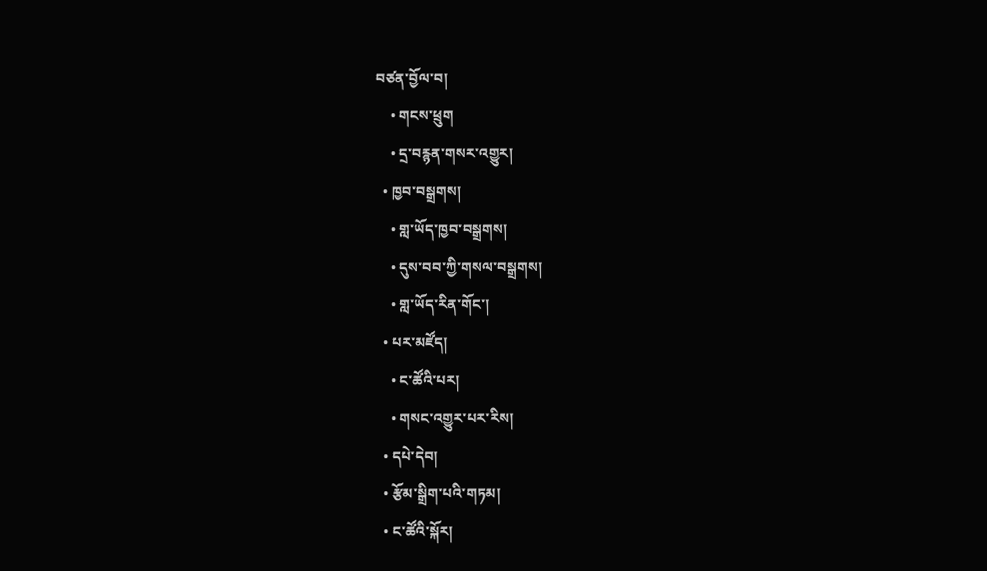བཙན་བྱོལ་བ།
    • གངས་ཕྲུག
    • དྲ་བརྙན་གསར་འགྱུར།
  • ཁྱབ་བསྒྲགས།
    • གླ་ཡོད་ཁྱབ་བསྒྲགས།
    • དུས་བབ་ཀྱི་གསལ་བསྒྲགས།
    • གླ་ཡོད་རིན་གོང་།
  • པར་མཛོད།
    • ང་ཚོའི་པར།
    • གསང་འགྱུར་པར་རིས།
  • དཔེ་དེབ།
  • རྩོམ་སྒྲིག་པའི་གཏམ།
  • ང་ཚོའི་སྐོར།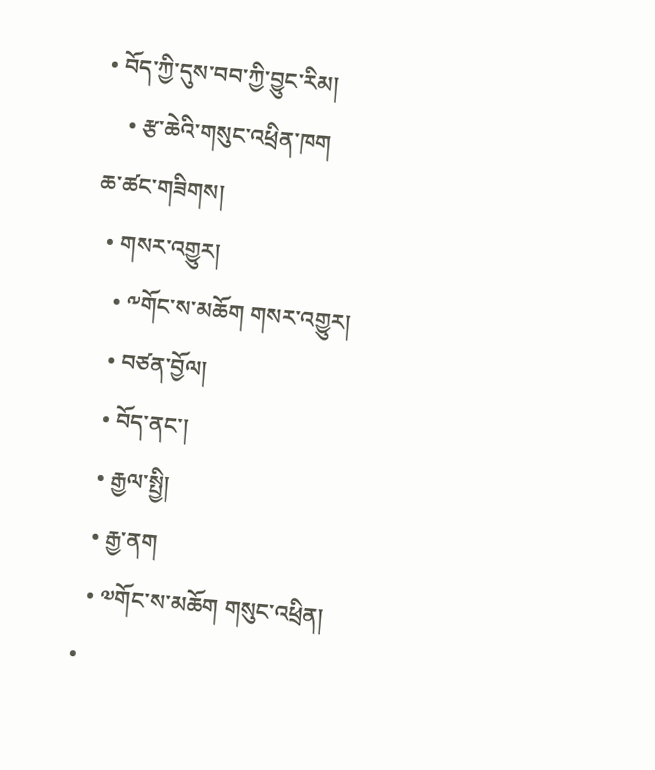• བོད་ཀྱི་དུས་བབ་ཀྱི་བྱུང་རིམ།
    • རྩ་ཆེའི་གསུང་འཕྲིན་ཁག
ཆ་ཚང་གཟིགས།
  • གསར་འགྱུར།
    • ༸གོང་ས་མཆོག གསར་འགྱུར།
    • བཙན་བྱོལ།
    • བོད་ནང་།
    • རྒྱལ་སྤྱི།
    • རྒྱ་ནག
    • ༧གོང་ས་མཆོག གསུང་འཕྲིན།
  •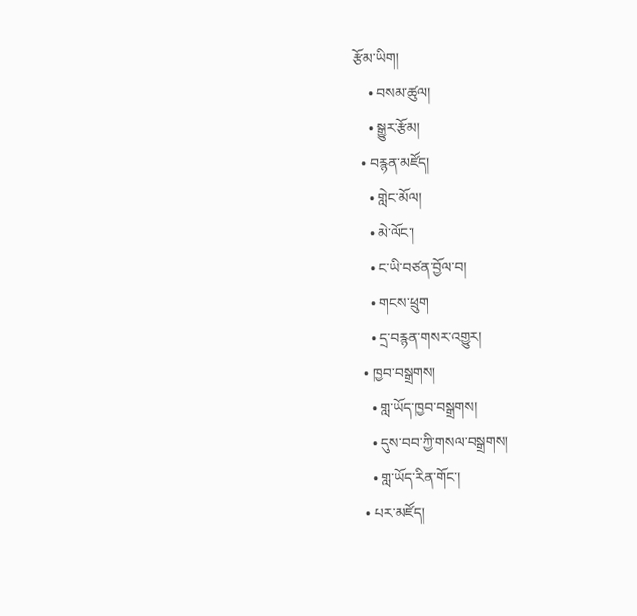རྩོམ་ཡིག།
    • བསམ་ཚུལ།
    • སྒྱུར་རྩོམ།
  • བརྙན་མཛོད།
    • གླེང་མོལ།
    • མེ་ལོང་།
    • ང་ཡི་བཙན་བྱོལ་བ།
    • གངས་ཕྲུག
    • དྲ་བརྙན་གསར་འགྱུར།
  • ཁྱབ་བསྒྲགས།
    • གླ་ཡོད་ཁྱབ་བསྒྲགས།
    • དུས་བབ་ཀྱི་གསལ་བསྒྲགས།
    • གླ་ཡོད་རིན་གོང་།
  • པར་མཛོད།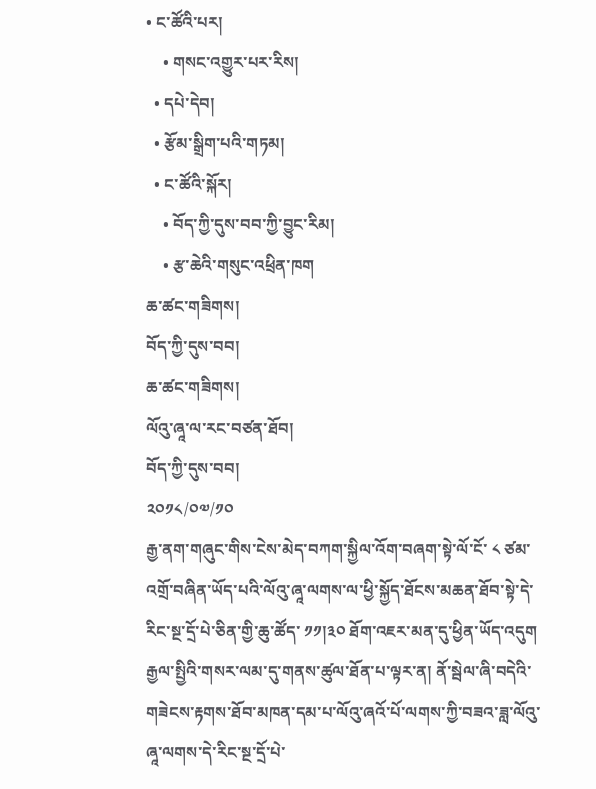• ང་ཚོའི་པར།
    • གསང་འགྱུར་པར་རིས།
  • དཔེ་དེབ།
  • རྩོམ་སྒྲིག་པའི་གཏམ།
  • ང་ཚོའི་སྐོར།
    • བོད་ཀྱི་དུས་བབ་ཀྱི་བྱུང་རིམ།
    • རྩ་ཆེའི་གསུང་འཕྲིན་ཁག
ཆ་ཚང་གཟིགས།
བོད་ཀྱི་དུས་བབ།
ཆ་ཚང་གཟིགས།
ལོའུ་ཞཱ་ལ་རང་བཙན་ཐོབ།
བོད་ཀྱི་དུས་བབ།
༢༠༡༨/༠༧/༡༠
རྒྱ་ནག་གཞུང་གིས་ངེས་མེད་བཀག་སྐྱིལ་འོག་བཞག་སྟེ་ལོ་ངོ་ ༨ ཙམ་འགྲོ་བཞིན་ཡོད་པའི་ལོའུ་ཞཱ་ལགས་ལ་ཕྱི་སྐྱོད་ཐོངས་མཆན་ཐོབ་སྟེ་དེ་རིང་སྔ་དྲོ་པེ་ཅིན་གྱི་ཆུ་ཚོད་ ༡༡།༣༠ ཐོག་འཇར་མན་དུ་ཕྱིན་ཡོད་འདུག
རྒྱལ་སྤྱིའི་གསར་ལམ་དུ་གནས་ཚུལ་ཐོན་པ་ལྟར་ན། ནོ་སྦེལ་ཞི་བདེའི་གཟེངས་རྟགས་ཐོབ་མཁན་དམ་པ་ལོའུ་ཞའོ་པོ་ལགས་ཀྱི་བཟའ་ཟླ་ལོའུ་ཞཱ་ལགས་དེ་རིང་སྔ་དྲོ་པེ་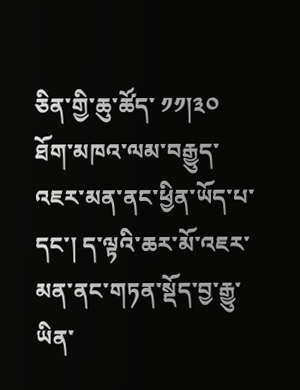ཅིན་གྱི་ཆུ་ཚོད་ ༡༡།༣༠ ཐོག་མཁའ་ལམ་བརྒྱུད་འཇར་མན་ནང་ཕྱིན་ཡོད་པ་དང་། ད་ལྟའི་ཆར་མོ་འཇར་མན་ནང་གཏན་སྡོད་བྱ་རྒྱུ་ཡིན་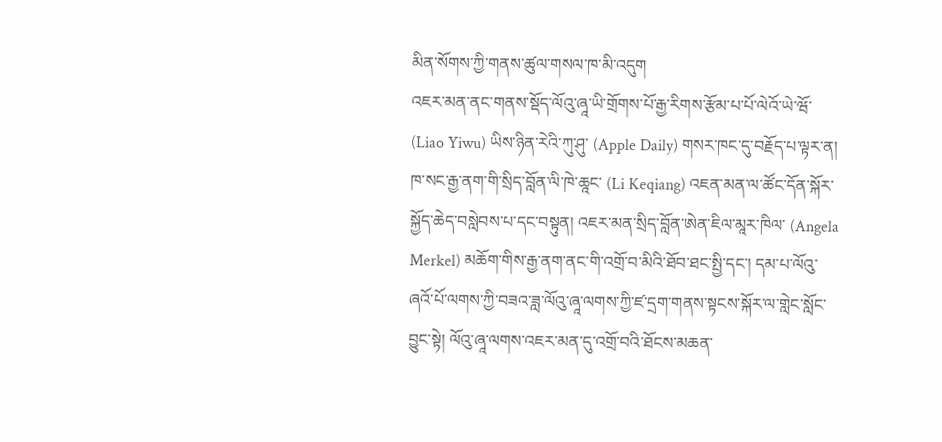མིན་སོགས་ཀྱི་གནས་ཚུལ་གསལ་ཁ་མི་འདུག
འཇར་མན་ནང་གནས་སྡོད་ལོའུ་ཞཱ་ཡི་གྲོགས་པོ་རྒྱ་རིགས་རྩོམ་པ་པོ་ལེའོ་ཡེ་ཝོ་ (Liao Yiwu) ཡིས་ཉིན་རེའི་ཀུ་ཤུ་ (Apple Daily) གསར་ཁང་དུ་བརྗོད་པ་ལྟར་ན། ཁ་སང་རྒྱ་ནག་གི་སྲིད་བློན་ལི་ཁེ་ཆཱང་ (Li Keqiang) འཇན་མན་ལ་ཚོང་དོན་སྐོར་སྐྱོད་ཆེད་བསླེབས་པ་དང་བསྟུན། འཇར་མན་སྲིད་བློན་ཨེན་ཇིལ་མཱར་ཁིལ་ (Angela Merkel) མཆོག་གིས་རྒྱ་ནག་ནང་གི་འགྲོ་བ་མིའི་ཐོབ་ཐང་སྤྱི་དང་། དམ་པ་ལོའུ་ཞའོ་པོ་ལགས་ཀྱི་བཟའ་ཟླ་ལོའུ་ཞཱ་ལགས་ཀྱི་ཛ་དྲག་གནས་སྟངས་སྐོར་ལ་གླེང་སློང་བྱུང་སྟེ། ལོའུ་ཞཱ་ལགས་འཇར་མན་དུ་འགྲོ་བའི་ཐོངས་མཆན་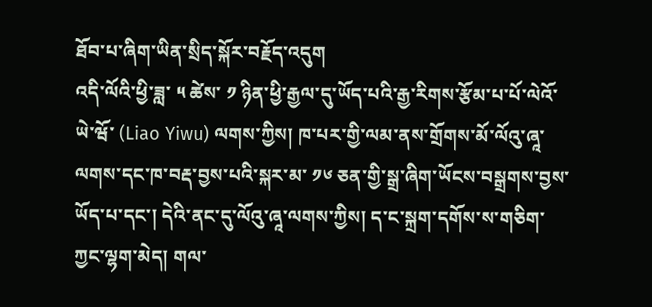ཐོབ་པ་ཞིག་ཡིན་སྲིད་སྐོར་བརྗོད་འདུག
འདི་ལོའི་ཕྱི་ཟླ་ ༥ ཚེས་ ༡ ཉིན་ཕྱི་རྒྱལ་དུ་ཡོད་པའི་རྒྱ་རིགས་རྩོམ་པ་པོ་ལེའོ་ཡེ་ཝོ་ (Liao Yiwu) ལགས་ཀྱིས། ཁ་པར་གྱི་ལམ་ནས་གྲོགས་མོ་ལོའུ་ཞཱ་ལགས་དང་ཁ་བརྡ་བྱས་པའི་སྐར་མ་ ༡༦ ཅན་གྱི་སྒྲ་ཞིག་ཡོངས་བསྒྲགས་བྱས་ཡོད་པ་དང་། དེའི་ནང་དུ་ལོའུ་ཞཱ་ལགས་ཀྱིས། ད་ང་སྐྲག་དགོས་ས་གཅིག་ཀྱང་ལྷག་མེད། གལ་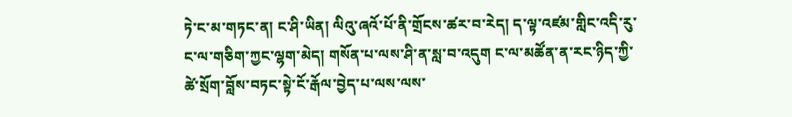ཏེ་ང་མ་གཏང་ན། ང་ཤི་ཡིན། ལིའུ་ཞའོ་པོ་ནི་གྲོངས་ཚར་བ་རེད། ད་ལྟ་འཛམ་གླིང་འདི་རུ་ང་ལ་གཅིག་ཀྱང་ལྷག་མེད། གསོན་པ་ལས་ཤི་ན་སླ་བ་འདུག ང་ལ་མཚོན་ན་རང་ཉིད་ཀྱི་ཚེ་སྲོག་བློས་བཏང་སྟེ་ངོ་རྒོལ་བྱེད་པ་ལས་ལས་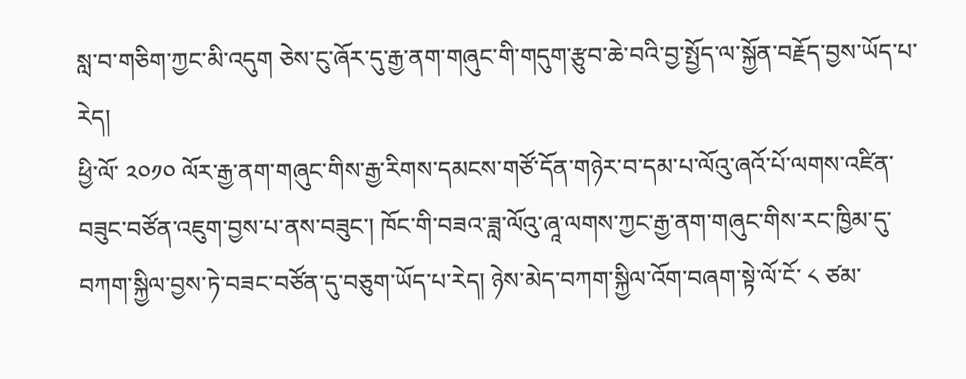སླ་བ་གཅིག་ཀྱང་མི་འདུག ཅེས་ངུ་ཞོར་དུ་རྒྱ་ནག་གཞུང་གི་གདུག་རྩུབ་ཆེ་བའི་བྱ་སྤྱོད་ལ་སྐྱོན་བརྗོད་བྱས་ཡོད་པ་རེད།
ཕྱི་ལོ་ ༢༠༡༠ ལོར་རྒྱ་ནག་གཞུང་གིས་རྒྱ་རིགས་དམངས་གཙོ་དོན་གཉེར་བ་དམ་པ་ལོའུ་ཞའོ་པོ་ལགས་འཛིན་བཟུང་བཙོན་འཇུག་བྱས་པ་ནས་བཟུང་། ཁོང་གི་བཟའ་ཟླ་ལོའུ་ཞཱ་ལགས་ཀྱང་རྒྱ་ནག་གཞུང་གིས་རང་ཁྱིམ་དུ་བཀག་སྐྱིལ་བྱས་ཏེ་བཟང་བཙོན་དུ་བཅུག་ཡོད་པ་རེད། ཉེས་མེད་བཀག་སྐྱིལ་འོག་བཞག་སྟེ་ལོ་ངོ་ ༨ ཙམ་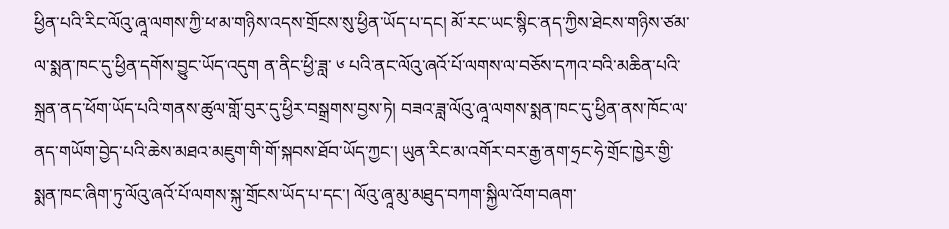ཕྱིན་པའི་རིང་ལོའུ་ཞཱ་ལགས་ཀྱི་ཕ་མ་གཉིས་འདས་གྲོངས་སུ་ཕྱིན་ཡོད་པ་དང། མོ་རང་ཡང་སྙིང་ནད་ཀྱིས་ཐེངས་གཉིས་ཙམ་ལ་སྨན་ཁང་དུ་ཕྱིན་དགོས་བྱུང་ཡོད་འདུག ན་ནིང་ཕྱི་ཟླ་ ༦ པའི་ནང་ལོའུ་ཞའོ་པོ་ལགས་ལ་བཅོས་དཀའ་བའི་མཆིན་པའི་སྐྲན་ནད་ཕོག་ཡོད་པའི་གནས་ཚུལ་གློ་བུར་དུ་ཕྱིར་བསྒྲགས་བྱས་ཏེ། བཟའ་ཟླ་ལོའུ་ཞཱ་ལགས་སྨན་ཁང་དུ་ཕྱིན་ནས་ཁོང་ལ་ནད་གཡོག་བྱེད་པའི་ཆེས་མཐའ་མཇུག་གི་གོ་སྐབས་ཐོབ་ཡོད་ཀྱང་། ཡུན་རིང་མ་འགོར་བར་རྒྱ་ནག་ཧྲང་ཧེ་གྲོང་ཁྱེར་གྱི་སྨན་ཁང་ཞིག་ཏུ་ལོའུ་ཞའོ་པོ་ལགས་སྐུ་གྲོངས་ཡོད་པ་དང་། ལོའུ་ཞཱ་མུ་མཐུད་བཀག་སྐྱིལ་འོག་བཞག་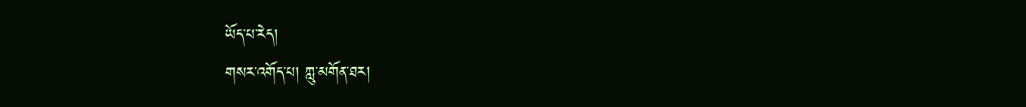ཡོད་པ་རེད།
གསར་འགོད་པ། ཀླུ་མགོན་ཐར།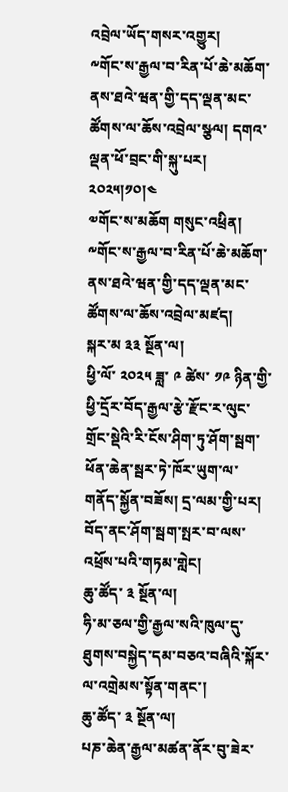འབྲེལ་ཡོད་གསར་འགྱུར།
༸གོང་ས་རྒྱལ་བ་རིན་པོ་ཆེ་མཆོག་ནས་ཐའེ་ཝན་གྱི་དད་ལྡན་མང་ཚོགས་ལ་ཆོས་འབྲེལ་སྩལ། དགའ་ལྡན་ཕོ་བྲང་གི་སྐུ་པར། ༢༠༢༥།༡༠།༤
༧གོང་ས་མཆོག གསུང་འཕྲིན།
༸གོང་ས་རྒྱལ་བ་རིན་པོ་ཆེ་མཆོག་ནས་ཐའེ་ཝན་གྱི་དད་ལྡན་མང་ཚོགས་ལ་ཆོས་འབྲེལ་མཛད།
སྐར་མ ༣༣ སྔོན་ལ།
ཕྱི་ལོ་ ༢༠༢༥ ཟླ་ ༩ ཚེས་ ༡༩ ཉིན་གྱི་ཕྱི་དྲོར་བོད་རྒྱལ་རྩེ་རྫོང་ར་ལུང་གྲོང་སྡེའི་རི་ངོས་ཤིག་ཏུ་ཤོག་སྦག་ཕོན་ཆེན་སྦར་ཏེ་ཁོར་ཡུག་ལ་གནོད་སྐྱོན་བཟོས། དྲ་ལམ་གྱི་པར།
བོད་ནང་ཤོག་སྦག་སྤར་བ་ལས་འཕྲོས་པའི་གཏམ་གླེང།
ཆུ་ཚོད་ ༣ སྔོན་ལ།
ཧི་མ་ཅལ་གྱི་རྒྱལ་སའི་ཁུལ་དུ་ཐུགས་བསྐྱེད་དམ་བཅའ་བཞིའི་སྐོར་ལ་འགྲེམས་སྟོན་གནང་།
ཆུ་ཚོད་ ༣ སྔོན་ལ།
པཎ་ཆེན་རྒྱལ་མཚན་ནོར་བུ་ཟེར་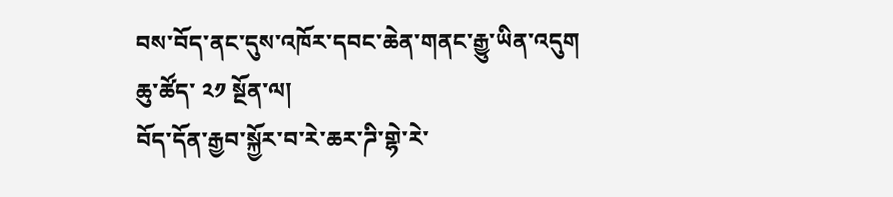བས་བོད་ནང་དུས་འཁོར་དབང་ཆེན་གནང་རྒྱུ་ཡིན་འདུག
ཆུ་ཚོད་ ༢༡ སྔོན་ལ།
བོད་དོན་རྒྱབ་སྐྱོར་བ་རེ་ཆར་ཌི་གྷེ་རེ་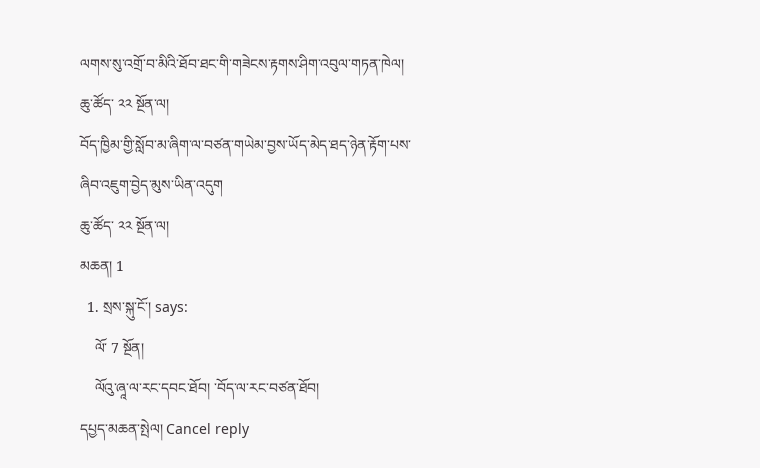ལགས་སུ་འགྲོ་བ་མིའི་ཐོབ་ཐང་གི་གཟེངས་རྟགས་ཤིག་འབུལ་གཏན་ཁེལ།
ཆུ་ཚོད་ ༢༢ སྔོན་ལ།
བོད་ཁྱིམ་གྱི་སློབ་མ་ཞིག་ལ་བཙན་གཡེམ་བྱས་ཡོད་མེད་ཐད་ཉེན་རྟོག་པས་ཞིབ་འཇུག་བྱེད་མུས་ཡིན་འདུག
ཆུ་ཚོད་ ༢༢ སྔོན་ལ།
མཆན། 1
  1. སྲས་སྐུ་ངོ་། says:
    ལོ་ 7 སྔོན།
    ལོའུ་ཞཱ་ལ་རང་དབང་ཐོབ། ་བོད་ལ་རང་བཙན་ཐོབ།
དཔྱད་མཆན་སྤེལ། Cancel reply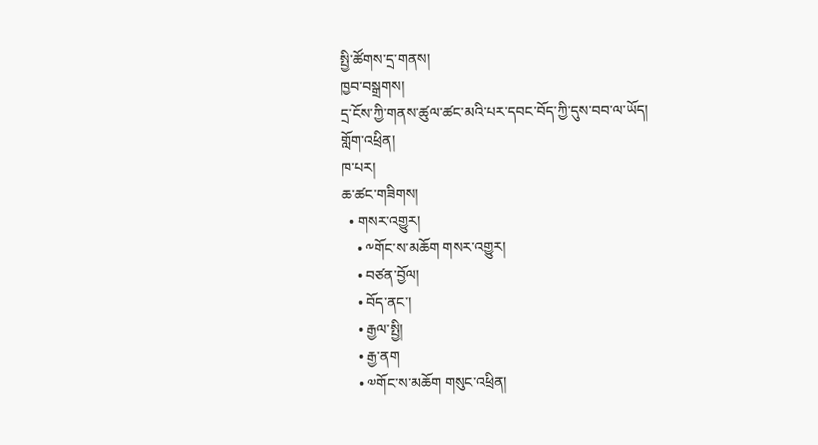སྤྱི་ཚོགས་དྲ་གནས།
ཁྱབ་བསྒྲགས།
དྲ་ངོས་ཀྱི་གནས་ཚུལ་ཚང་མའི་པར་དབང་བོད་ཀྱི་དུས་བབ་ལ་ཡོད།
གློག་འཕྲིན།
ཁ་པར།
ཆ་ཚང་གཟིགས།
  • གསར་འགྱུར།
    • ༸གོང་ས་མཆོག གསར་འགྱུར།
    • བཙན་བྱོལ།
    • བོད་ནང་།
    • རྒྱལ་སྤྱི།
    • རྒྱ་ནག
    • ༧གོང་ས་མཆོག གསུང་འཕྲིན།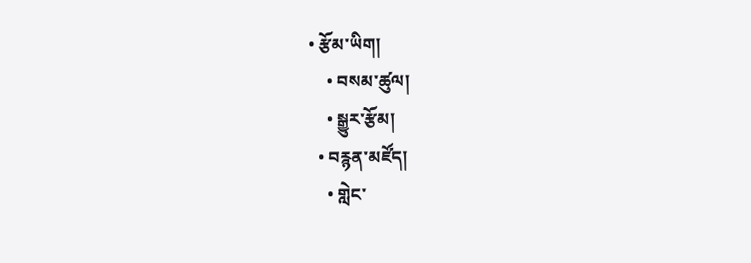• རྩོམ་ཡིག།
    • བསམ་ཚུལ།
    • སྒྱུར་རྩོམ།
  • བརྙན་མཛོད།
    • གླེང་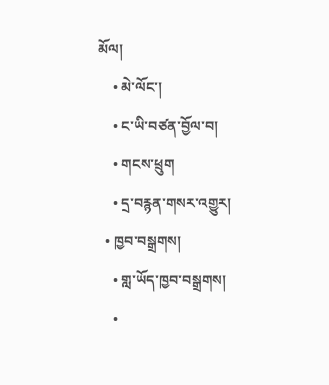མོལ།
    • མེ་ལོང་།
    • ང་ཡི་བཙན་བྱོལ་བ།
    • གངས་ཕྲུག
    • དྲ་བརྙན་གསར་འགྱུར།
  • ཁྱབ་བསྒྲགས།
    • གླ་ཡོད་ཁྱབ་བསྒྲགས།
    •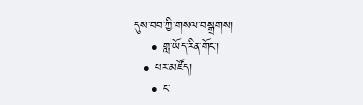དུས་བབ་ཀྱི་གསལ་བསྒྲགས།
    • གླ་ཡོད་རིན་གོང་།
  • པར་མཛོད།
    • ང་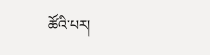ཚོའི་པར།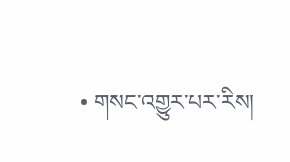• གསང་འགྱུར་པར་རིས།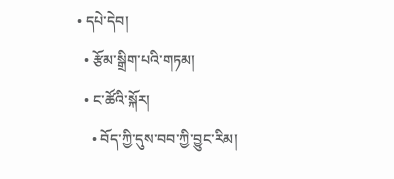• དཔེ་དེབ།
  • རྩོམ་སྒྲིག་པའི་གཏམ།
  • ང་ཚོའི་སྐོར།
    • བོད་ཀྱི་དུས་བབ་ཀྱི་བྱུང་རིམ།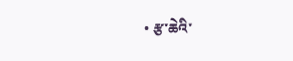• རྩ་ཆེའི་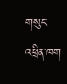གསུང་འཕྲིན་ཁག